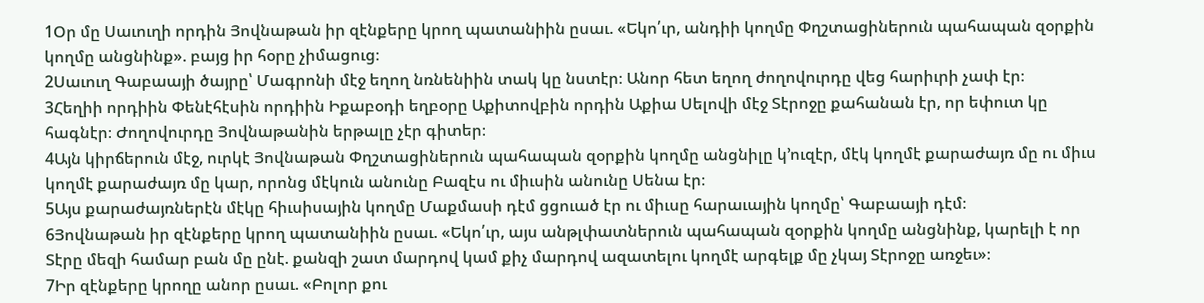1Օր մը Սաւուղի որդին Յովնաթան իր զէնքերը կրող պատանիին ըսաւ. «Եկո՛ւր, անդիի կողմը Փղշտացիներուն պահապան զօրքին կողմը անցնինք». բայց իր հօրը չիմացուց։
2Սաւուղ Գաբաայի ծայրը՝ Մագրոնի մէջ եղող նռնենիին տակ կը նստէր։ Անոր հետ եղող ժողովուրդը վեց հարիւրի չափ էր։
3Հեղիի որդիին Փենէհէսին որդիին Իքաբօդի եղբօրը Աքիտովբին որդին Աքիա Սելովի մէջ Տէրոջը քահանան էր, որ եփուտ կը հագնէր։ Ժողովուրդը Յովնաթանին երթալը չէր գիտեր։
4Այն կիրճերուն մէջ, ուրկէ Յովնաթան Փղշտացիներուն պահապան զօրքին կողմը անցնիլը կ’ուզէր, մէկ կողմէ քարաժայռ մը ու միւս կողմէ քարաժայռ մը կար, որոնց մէկուն անունը Բազէս ու միւսին անունը Սենա էր։
5Այս քարաժայռներէն մէկը հիւսիսային կողմը Մաքմասի դէմ ցցուած էր ու միւսը հարաւային կողմը՝ Գաբաայի դէմ։
6Յովնաթան իր զէնքերը կրող պատանիին ըսաւ. «Եկո՛ւր, այս անթլփատներուն պահապան զօրքին կողմը անցնինք, կարելի է որ Տէրը մեզի համար բան մը ընէ. քանզի շատ մարդով կամ քիչ մարդով ազատելու կողմէ արգելք մը չկայ Տէրոջը առջեւ»։
7Իր զէնքերը կրողը անոր ըսաւ. «Բոլոր քու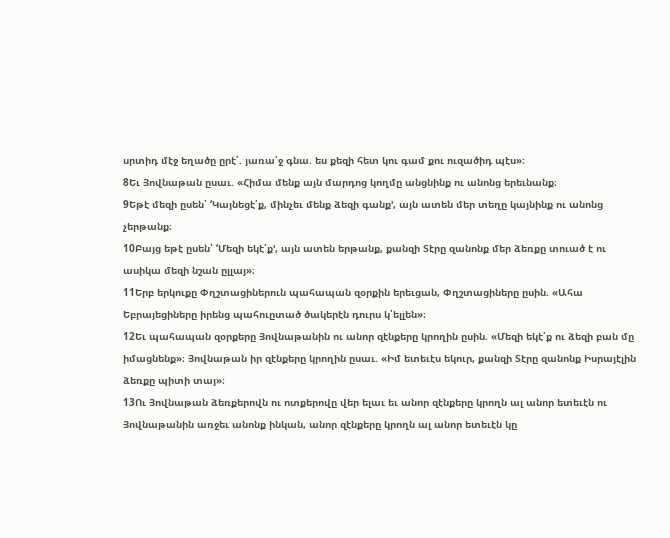սրտիդ մէջ եղածը ըրէ՛. յառա՛ջ գնա. ես քեզի հետ կու գամ քու ուզածիդ պէս»։
8Եւ Յովնաթան ըսաւ. «Հիմա մենք այն մարդոց կողմը անցնինք ու անոնց երեւնանք։
9Եթէ մեզի ըսեն՝ ‘Կայնեցէ՛ք, մինչեւ մենք ձեզի գանք’, այն ատեն մեր տեղը կայնինք ու անոնց չերթանք։
10Բայց եթէ ըսեն՝ ‘Մեզի եկէ՛ք’, այն ատեն երթանք, քանզի Տէրը զանոնք մեր ձեռքը տուած է ու ասիկա մեզի նշան ըլլայ»։
11Երբ երկուքը Փղշտացիներուն պահապան զօրքին երեւցան, Փղշտացիները ըսին. «Ահա Եբրայեցիները իրենց պահուըտած ծակերէն դուրս կ՛ելլեն»։
12Եւ պահապան զօրքերը Յովնաթանին ու անոր զէնքերը կրողին ըսին. «Մեզի եկէ՛ք ու ձեզի բան մը իմացնենք»։ Յովնաթան իր զէնքերը կրողին ըսաւ. «Իմ ետեւէս եկուր, քանզի Տէրը զանոնք Իսրայէլին ձեռքը պիտի տայ»։
13Ու Յովնաթան ձեռքերովն ու ոտքերովը վեր ելաւ եւ անոր զէնքերը կրողն ալ անոր ետեւէն ու Յովնաթանին առջեւ անոնք ինկան, անոր զէնքերը կրողն ալ անոր ետեւէն կը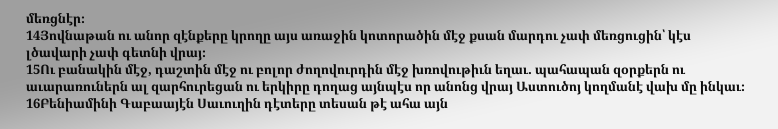մեռցնէր։
14Յովնաթան ու անոր զէնքերը կրողը այս առաջին կոտորածին մէջ քսան մարդու չափ մեռցուցին՝ կէս լծավարի չափ գետնի վրայ։
15Ու բանակին մէջ, դաշտին մէջ ու բոլոր ժողովուրդին մէջ խռովութիւն եղաւ. պահապան զօրքերն ու աւարառուներն ալ զարհուրեցան ու երկիրը դողաց այնպէս որ անոնց վրայ Աստուծոյ կողմանէ վախ մը ինկաւ։
16Բենիամինի Գաբաայէն Սաւուղին դէտերը տեսան թէ ահա այն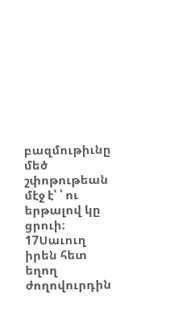բազմութիւնը մեծ շփոթութեան մէջ է՝ ՝ ու երթալով կը ցրուի։
17Սաւուղ իրեն հետ եղող ժողովուրդին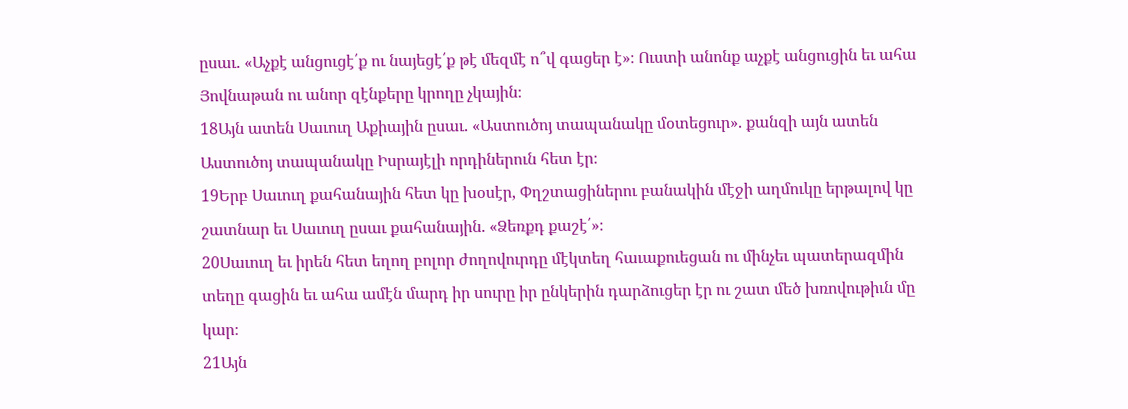ըսաւ. «Աչքէ անցուցէ՛ք ու նայեցէ՛ք թէ մեզմէ ո՞վ գացեր է»։ Ուստի անոնք աչքէ անցուցին եւ ահա Յովնաթան ու անոր զէնքերը կրողը չկային։
18Այն ատեն Սաւուղ Աքիային ըսաւ. «Աստուծոյ տապանակը մօտեցուր». քանզի այն ատեն Աստուծոյ տապանակը Իսրայէլի որդիներուն հետ էր։
19Երբ Սաւուղ քահանային հետ կը խօսէր, Փղշտացիներու բանակին մէջի աղմուկը երթալով կը շատնար եւ Սաւուղ ըսաւ քահանային. «Ձեռքդ քաշէ՛»։
20Սաւուղ եւ իրեն հետ եղող բոլոր ժողովուրդը մէկտեղ հաւաքուեցան ու մինչեւ պատերազմին տեղը գացին եւ ահա ամէն մարդ իր սուրը իր ընկերին դարձուցեր էր ու շատ մեծ խռովութիւն մը կար։
21Այն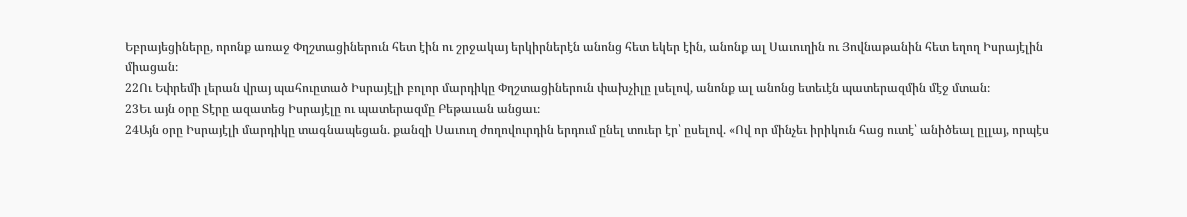Եբրայեցիները, որոնք առաջ Փղշտացիներուն հետ էին ու շրջակայ երկիրներէն անոնց հետ եկեր էին, անոնք ալ Սաւուղին ու Յովնաթանին հետ եղող Իսրայէլին միացան։
22Ու Եփրեմի լերան վրայ պահուըտած Իսրայէլի բոլոր մարդիկը Փղշտացիներուն փախչիլը լսելով, անոնք ալ անոնց ետեւէն պատերազմին մէջ մտան։
23Եւ այն օրը Տէրը ազատեց Իսրայէլը ու պատերազմը Բեթաւան անցաւ։
24Այն օրը Իսրայէլի մարդիկը տագնապեցան. քանզի Սաւուղ ժողովուրդին երդում ընել տուեր էր՝ ըսելով. «Ով որ մինչեւ իրիկուն հաց ուտէ՝ անիծեալ ըլլայ, որպէս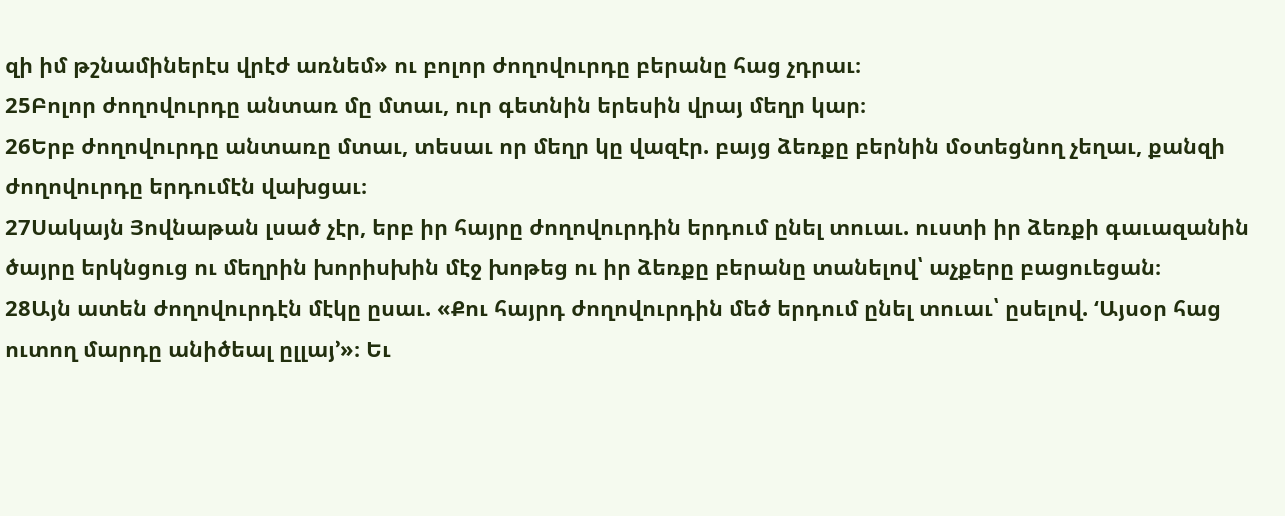զի իմ թշնամիներէս վրէժ առնեմ» ու բոլոր ժողովուրդը բերանը հաց չդրաւ։
25Բոլոր ժողովուրդը անտառ մը մտաւ, ուր գետնին երեսին վրայ մեղր կար։
26Երբ ժողովուրդը անտառը մտաւ, տեսաւ որ մեղր կը վազէր. բայց ձեռքը բերնին մօտեցնող չեղաւ, քանզի ժողովուրդը երդումէն վախցաւ։
27Սակայն Յովնաթան լսած չէր, երբ իր հայրը ժողովուրդին երդում ընել տուաւ. ուստի իր ձեռքի գաւազանին ծայրը երկնցուց ու մեղրին խորիսխին մէջ խոթեց ու իր ձեռքը բերանը տանելով՝ աչքերը բացուեցան։
28Այն ատեն ժողովուրդէն մէկը ըսաւ. «Քու հայրդ ժողովուրդին մեծ երդում ընել տուաւ՝ ըսելով. ‘Այսօր հաց ուտող մարդը անիծեալ ըլլայ’»։ Եւ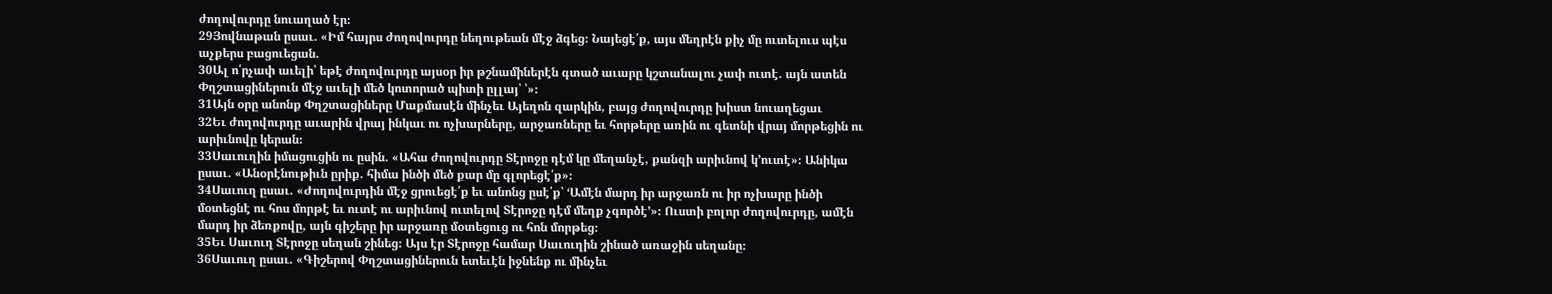ժողովուրդը նուաղած էր։
29Յովնաթան ըսաւ. «Իմ հայրս ժողովուրդը նեղութեան մէջ ձգեց։ Նայեցէ՛ք, այս մեղրէն քիչ մը ուտելուս պէս աչքերս բացուեցան.
30Ալ ո՛րչափ աւելի՝ եթէ ժողովուրդը այսօր իր թշնամիներէն գտած աւարը կշտանալու չափ ուտէ. այն ատեն Փղշտացիներուն մէջ աւելի մեծ կոտորած պիտի ըլլայ՝ ՝»։
31Այն օրը անոնք Փղշտացիները Մաքմասէն մինչեւ Այեղոն զարկին, բայց ժողովուրդը խիստ նուաղեցաւ
32Եւ ժողովուրդը աւարին վրայ ինկաւ ու ոչխարները, արջառները եւ հորթերը առին ու գետնի վրայ մորթեցին ու արիւնովը կերան։
33Սաւուղին իմացուցին ու ըսին. «Ահա ժողովուրդը Տէրոջը դէմ կը մեղանչէ, քանզի արիւնով կ’ուտէ»։ Անիկա ըսաւ. «Անօրէնութիւն ըրիք. հիմա ինծի մեծ քար մը գլորեցէ՛ք»։
34Սաւուղ ըսաւ. «Ժողովուրդին մէջ ցրուեցէ՛ք եւ անոնց ըսէ՛ք՝ ‘Ամէն մարդ իր արջառն ու իր ոչխարը ինծի մօտեցնէ ու հոս մորթէ եւ ուտէ ու արիւնով ուտելով Տէրոջը դէմ մեղք չգործէ’»։ Ուստի բոլոր ժողովուրդը, ամէն մարդ իր ձեռքովը, այն գիշերը իր արջառը մօտեցուց ու հոն մորթեց։
35Եւ Սաւուղ Տէրոջը սեղան շինեց։ Այս էր Տէրոջը համար Սաւուղին շինած առաջին սեղանը։
36Սաւուղ ըսաւ. «Գիշերով Փղշտացիներուն ետեւէն իջնենք ու մինչեւ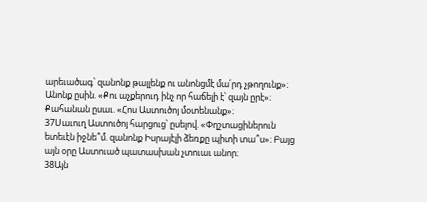արեւածագ՝ զանոնք թալլենք ու անոնցմէ մա՛րդ չթողունք»։ Անոնք ըսին. «Քու աչքերուդ ինչ որ հաճելի է՝ զայն ըրէ»։ Քահանան ըսաւ. «Հոս Աստուծոյ մօտենանք»։
37Սաւուղ Աստուծոյ հարցուց՝ ըսելով. «Փղշտացիներուն ետեւէն իջնե՞մ. զանոնք Իսրայէլի ձեռքը պիտի տա՞ս»։ Բայց այն օրը Աստուած պատասխան չտուաւ անոր։
38Այն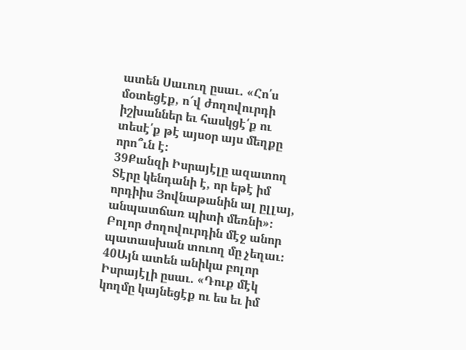ատեն Սաւուղ ըսաւ. «Հո՛ս մօտեցէք, ո՜վ ժողովուրդի իշխաններ եւ հասկցէ՛ք ու տեսէ՛ք թէ այսօր այս մեղքը որո՞ւն է։
39Քանզի Իսրայէլը ազատող Տէրը կենդանի է, որ եթէ իմ որդիիս Յովնաթանին ալ ըլլայ, անպատճառ պիտի մեռնի»։ Բոլոր ժողովուրդին մէջ անոր պատասխան տուող մը չեղաւ։
40Այն ատեն անիկա բոլոր Իսրայէլի ըսաւ. «Դուք մէկ կողմը կայնեցէք ու ես եւ իմ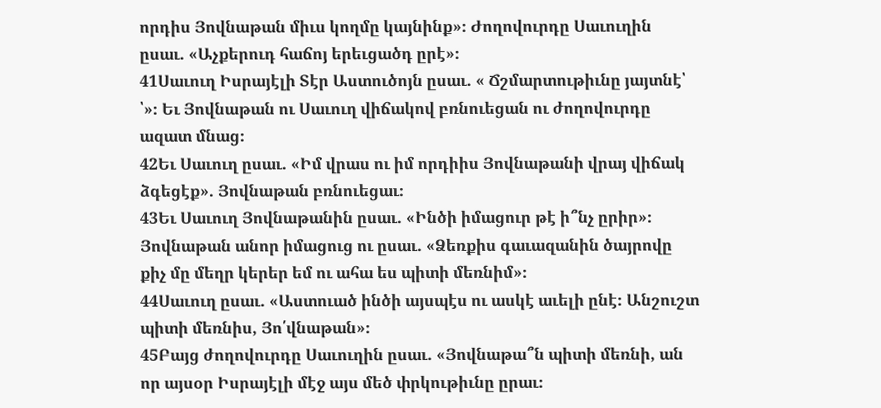որդիս Յովնաթան միւս կողմը կայնինք»։ Ժողովուրդը Սաւուղին ըսաւ. «Աչքերուդ հաճոյ երեւցածդ ըրէ»։
41Սաւուղ Իսրայէլի Տէր Աստուծոյն ըսաւ. « Ճշմարտութիւնը յայտնէ՝ ՝»։ Եւ Յովնաթան ու Սաւուղ վիճակով բռնուեցան ու ժողովուրդը ազատ մնաց։
42Եւ Սաւուղ ըսաւ. «Իմ վրաս ու իմ որդիիս Յովնաթանի վրայ վիճակ ձգեցէք». Յովնաթան բռնուեցաւ։
43Եւ Սաւուղ Յովնաթանին ըսաւ. «Ինծի իմացուր թէ ի՞նչ ըրիր»։ Յովնաթան անոր իմացուց ու ըսաւ. «Ձեռքիս գաւազանին ծայրովը քիչ մը մեղր կերեր եմ ու ահա ես պիտի մեռնիմ»։
44Սաւուղ ըսաւ. «Աստուած ինծի այսպէս ու ասկէ աւելի ընէ։ Անշուշտ պիտի մեռնիս, Յո՛վնաթան»։
45Բայց ժողովուրդը Սաւուղին ըսաւ. «Յովնաթա՞ն պիտի մեռնի, ան որ այսօր Իսրայէլի մէջ այս մեծ փրկութիւնը ըրաւ։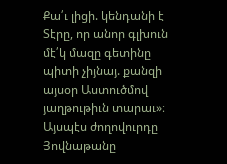Քա՛ւ լիցի. կենդանի է Տէրը, որ անոր գլխուն մէ՛կ մազը գետինը պիտի չիյնայ. քանզի այսօր Աստուծմով յաղթութիւն տարաւ»։ Այսպէս ժողովուրդը Յովնաթանը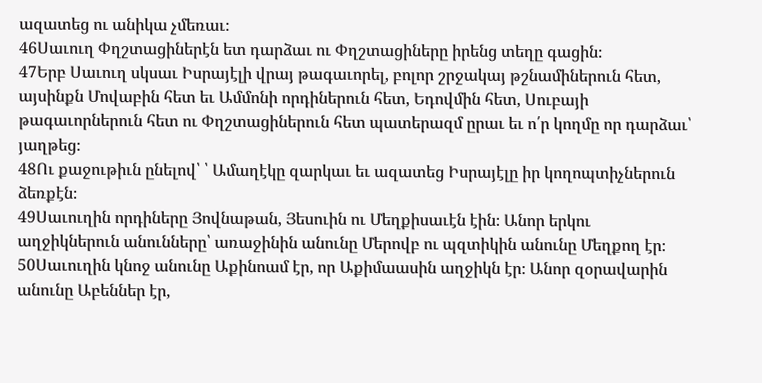ազատեց ու անիկա չմեռաւ։
46Սաւուղ Փղշտացիներէն ետ դարձաւ ու Փղշտացիները իրենց տեղը գացին։
47Երբ Սաւուղ սկսաւ Իսրայէլի վրայ թագաւորել, բոլոր շրջակայ թշնամիներուն հետ, այսինքն Մովաբին հետ եւ Ամմոնի որդիներուն հետ, Եդովմին հետ, Սուբայի թագաւորներուն հետ ու Փղշտացիներուն հետ պատերազմ ըրաւ եւ ո՛ր կողմը որ դարձաւ՝ յաղթեց։
48Ու քաջութիւն ընելով՝ ՝ Ամաղէկը զարկաւ եւ ազատեց Իսրայէլը իր կողոպտիչներուն ձեռքէն։
49Սաւուղին որդիները Յովնաթան, Յեսուին ու Մեղքիսաւէն էին։ Անոր երկու աղջիկներուն անունները՝ առաջինին անունը Մերովբ ու պզտիկին անունը Մեղքող էր։
50Սաւուղին կնոջ անունը Աքինոամ էր, որ Աքիմաասին աղջիկն էր։ Անոր զօրավարին անունը Աբեններ էր,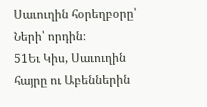Սաւուղին հօրեղբօրը՝ Ների՝ որդին։
51Եւ Կիս, Սաւուղին հայրը ու Աբեններին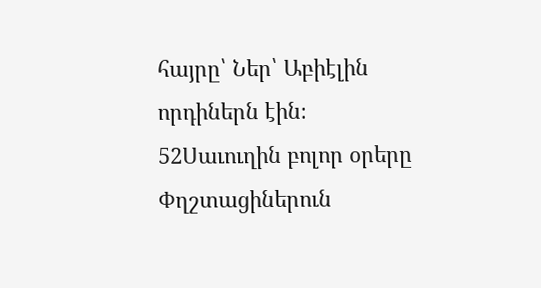հայրը՝ Ներ՝ Աբիէլին որդիներն էին։
52Սաւուղին բոլոր օրերը Փղշտացիներուն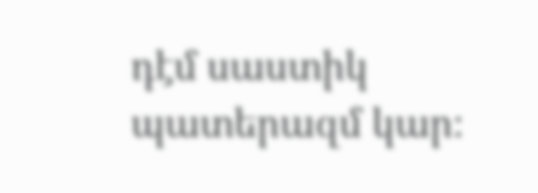դէմ սաստիկ պատերազմ կար։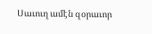Սաւուղ ամէն զօրաւոր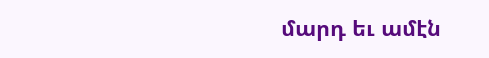մարդ եւ ամէն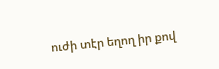ուժի տէր եղող իր քով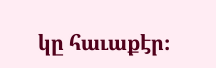կը հաւաքէր։